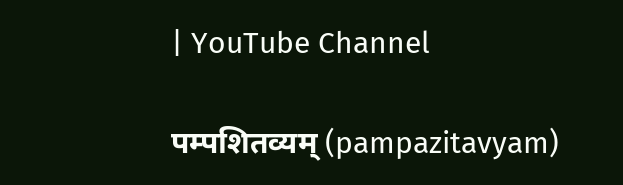| YouTube Channel

पम्पशितव्यम् (pampazitavyam)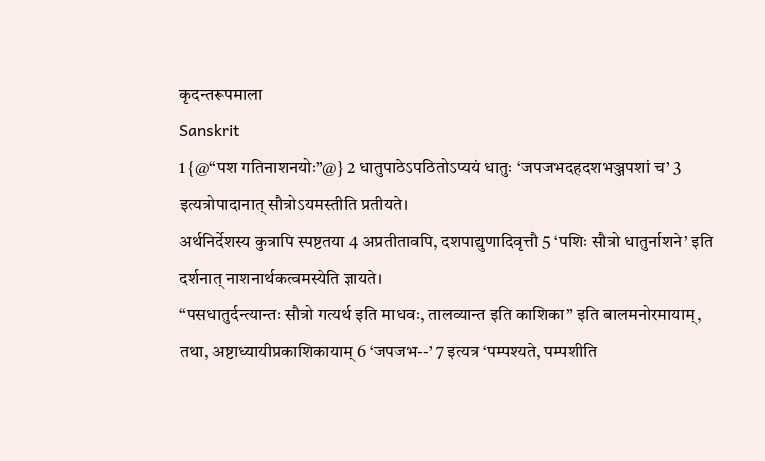कृदन्तरूपमाला
Sanskrit
1 {@“पश गतिनाशनयोः”@} 2 धातुपाठेऽपठितोऽप्ययं धातुः ‘जपजभदहदशभञ्जपशां च’ 3 इत्यत्रोपादानात् सौत्रोऽयमस्तीति प्रतीयते।
अर्थनिर्देशस्य कुत्रापि स्पष्टतया 4 अप्रतीतावपि, दशपाद्युणादिवृत्तौ 5 ‘पशिः सौत्रो धातुर्नाशने’ इति दर्शनात् नाशनार्थकत्वमस्येति ज्ञायते।
“पसधातुर्दन्त्यान्तः सौत्रो गत्यर्थ इति माधवः, तालव्यान्त इति काशिका” इति बालमनोरमायाम्, तथा, अष्टाध्यायीप्रकाशिकायाम् 6 ‘जपजभ--’ 7 इत्यत्र ‘पम्पश्यते, पम्पशीति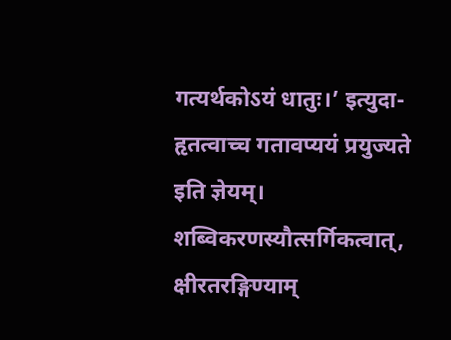गत्यर्थकोऽयं धातुः।’ इत्युदा- हृतत्वाच्च गतावप्ययं प्रयुज्यते इति ज्ञेयम्।
शब्विकरणस्यौत्सर्गिकत्वात्, क्षीरतरङ्गिण्याम्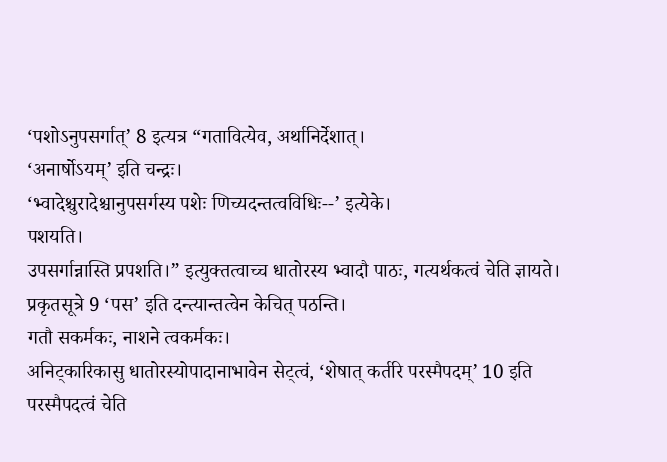‘पशोऽनुपसर्गात्’ 8 इत्यत्र “गतावित्येव, अर्थानिर्देशात्।
‘अनार्षोऽयम्’ इति चन्द्रः।
‘भ्वादेश्चुरादेश्चानुपसर्गस्य पशेः णिच्यदन्तत्वविधिः--’ इत्येके।
पशयति।
उपसर्गान्नास्ति प्रपशति।” इत्युक्तत्वाच्च धातोरस्य भ्वादौ पाठः, गत्यर्थकत्वं चेति ज्ञायते।
प्रकृतसूत्रे 9 ‘पस’ इति दन्त्यान्तत्वेन केचित् पठन्ति।
गतौ सकर्मकः, नाशने त्वकर्मकः।
अनिट्कारिकासु धातोरस्योपादानाभावेन सेट्त्वं, ‘शेषात् कर्तरि परस्मैपदम्’ 10 इति परस्मैपदत्वं चेति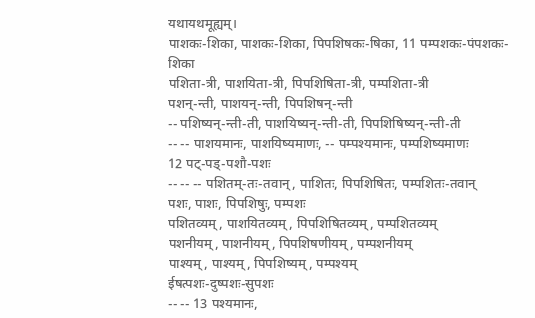यथायथमूह्यम्।
पाशकः-शिका, पाशकः-शिका, पिपशिषकः-षिका, 11 पम्पशकः-पंपशकः-शिका
पशिता-त्री, पाशयिता-त्री, पिपशिषिता-त्री, पम्पशिता-त्री
पशन्-न्ती, पाशयन्-न्ती, पिपशिषन्-न्ती
-- पशिष्यन्-न्ती-ती, पाशयिष्यन्-न्ती-ती, पिपशिषिष्यन्-न्ती-ती
-- -- पाशयमानः, पाशयिष्यमाणः, -- पम्पश्यमानः, पम्पशिष्यमाणः
12 पट्-पड्-पशौ-पशः
-- -- -- पशितम्-तः-तवान्, पाशितः, पिपशिषितः, पम्पशितः-तवान्
पशः, पाशः, पिपशिषुः, पम्पशः
पशितव्यम्, पाशयितव्यम्, पिपशिषितव्यम्, पम्पशितव्यम्
पशनीयम्, पाशनीयम्, पिपशिषणीयम्, पम्पशनीयम्
पाश्यम्, पाश्यम्, पिपशिष्यम्, पम्पश्यम्
ईषत्पशः-दुष्पशः-सुपशः
-- -- 13 पश्यमानः,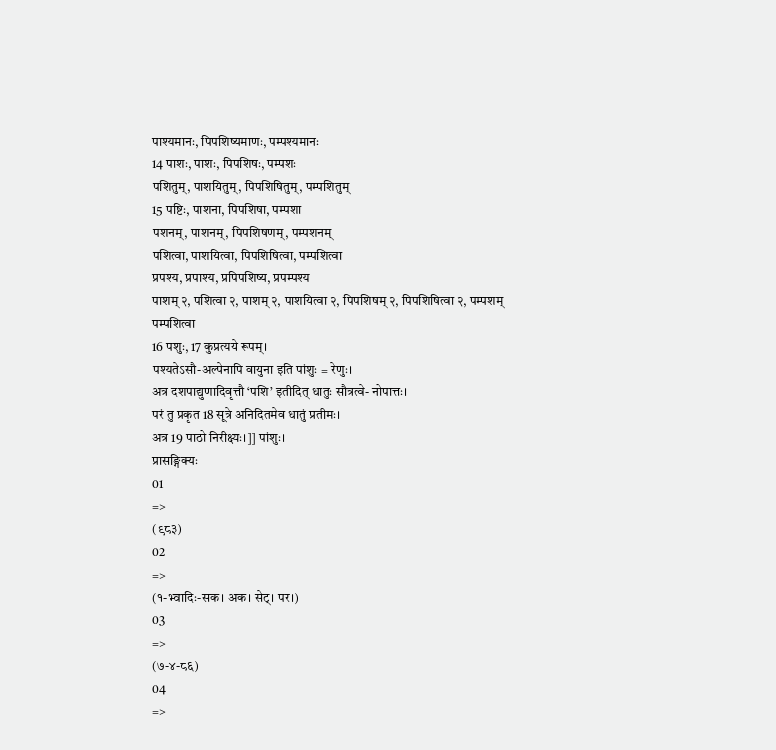पाश्यमानः, पिपशिष्यमाणः, पम्पश्यमानः
14 पाशः, पाशः, पिपशिषः, पम्पशः
पशितुम्, पाशयितुम्, पिपशिषितुम्, पम्पशितुम्
15 पष्टिः, पाशना, पिपशिषा, पम्पशा
पशनम्, पाशनम्, पिपशिषणम्, पम्पशनम्
पशित्वा, पाशयित्वा, पिपशिषित्वा, पम्पशित्वा
प्रपश्य, प्रपाश्य, प्रपिपशिष्य, प्रपम्पश्य
पाशम् २, पशित्वा २, पाशम् २, पाशयित्वा २, पिपशिषम् २, पिपशिषित्वा २, पम्पशम्
पम्पशित्वा
16 पशुः, 17 कुप्रत्यये रूपम्।
पश्यतेऽसौ-अल्पेनापि वायुना इति पांशुः = रेणुः।
अत्र दशपाद्युणादिवृत्तौ ‘पशि’ इतीदित् धातुः सौत्रत्वे- नोपात्तः।
परं तु प्रकृत 18 सूत्रे अनिदितमेव धातुं प्रतीमः।
अत्र 19 पाठो निरीक्ष्यः।]] पांशुः।
प्रासङ्गिक्यः
01
=>
(९८३)
02
=>
(१-भ्वादिः-सक। अक। सेट्। पर।)
03
=>
(७-४-८६)
04
=>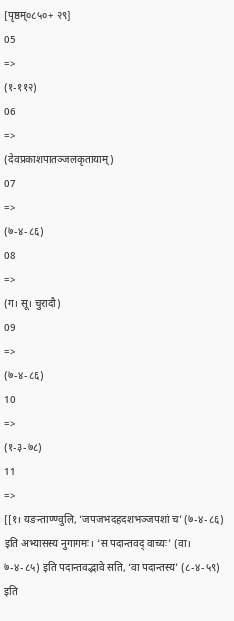[पृष्ठम्०८५०+ २९]
05
=>
(१-११२)
06
=>
(देवप्रकाशपातञ्जलकृतायाम्)
07
=>
(७-४-८६)
08
=>
(ग। सू। चुरादौ)
09
=>
(७-४-८६)
10
=>
(१-३-७८)
11
=>
[[१। यङन्ताण्ण्वुलि, ‘जपजभदहदशभञ्जपशां च’ (७-४-८६) इति अभ्यासस्य नुगागमः। ‘स पदान्तवद् वाच्यः’ (वा। ७-४-८५) इति पदान्तवद्भावे सति, ‘वा पदान्तस्य’ (८-४-५९) इति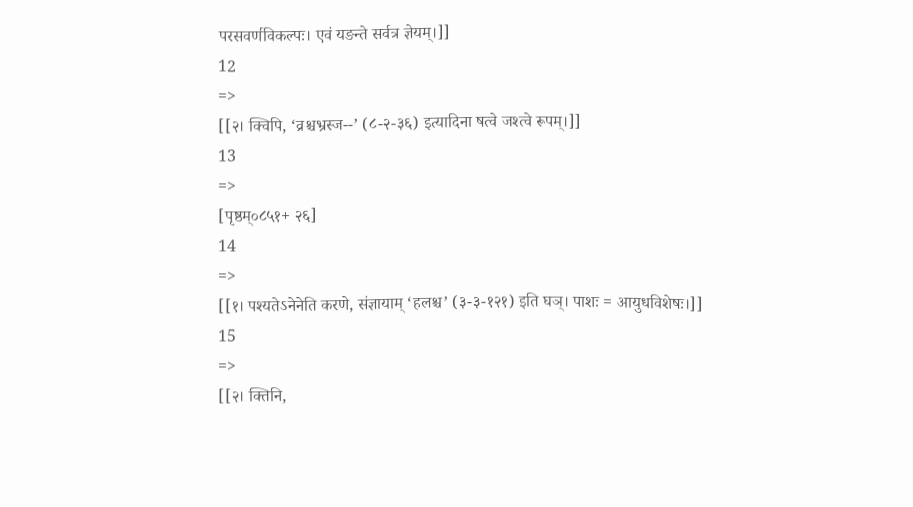परसवर्णविकल्पः। एवं यङन्ते सर्वत्र ज्ञेयम्।]]
12
=>
[[२। क्विपि, ‘व्रश्चभ्रस्ज--’ (८-२-३६) इत्यादिना षत्वे जश्त्वे रूपम्।]]
13
=>
[पृष्ठम्०८५१+ २६]
14
=>
[[१। पश्यतेऽनेनेति करणे, संज्ञायाम् ‘हलश्च’ (३-३-१२१) इति घञ्। पाशः = आयुधविशेषः।]]
15
=>
[[२। क्तिनि,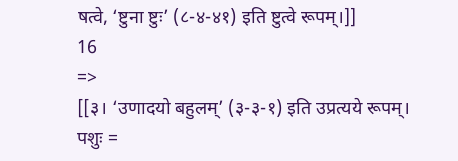षत्वे, ‘ष्टुना ष्टुः’ (८-४-४१) इति ष्टुत्वे रूपम्।]]
16
=>
[[३। ‘उणादयो बहुलम्’ (३-३-१) इति उप्रत्यये रूपम्। पशुः =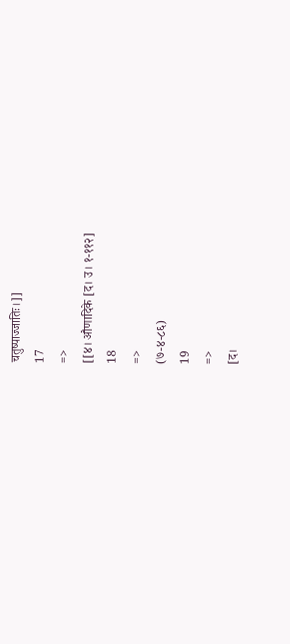चतुष्पाज्जातिः।]]
17
=>
[[४। औणादिके [द। उ। १-११२]
18
=>
(७-४-८६)
19
=>
[द।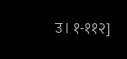उ। १-११२]